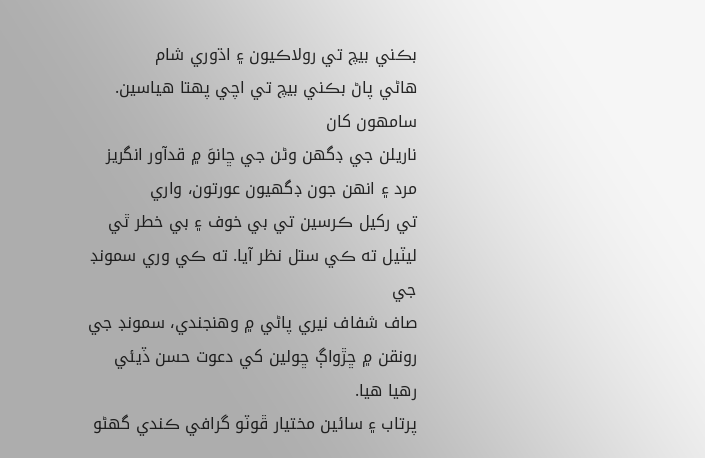بڪني بيچ تي رولاڪيون ۽ اڌوري شام
هاڻي پاڻ بڪني بيچ تي اچي پهتا هياسين. سامهون کان
ناريلن جي ڊگهن وڻن جي ڇانوَ ۾ قدآور انگريز مرد ۽ انهن جون ڊگهيون عورتون، واري
تي رکيل ڪرسين تي بي خوف ۽ بي خطر ٿي ليٽيل ته ڪي ستل نظر آيا. ته ڪي وري سمونڊ جي
صاف شفاف نيري پاڻي ۾ وهنجندي، سمونڊ جي رونقن ۾ ڇڙواڳ ڇولين کي دعوت حسن ڏيئي
رهيا هيا.
پرتاب ۽ سائين مختيار ڦوٽو گرافي ڪندي گهڻو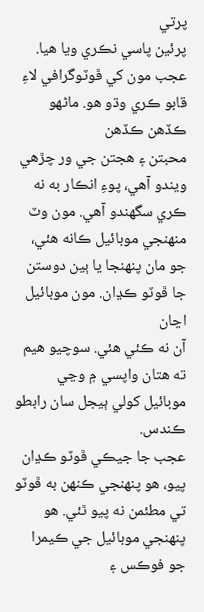پرتي
پرئين پاسي نڪري ويا هيا. عجب مون کي ڦوٽوگرافي لاءِ قابو ڪري وڌو هو. ماڻهو ڪڏهن ڪڏهن
محبتن ۽ هجتن جي ور چڙهي ويندو آهي، پوءِ انڪار به نه ڪري سگهندو آهي. مون وٽ
منهنجي موبائيل ڪانه هئي، جو مان پنهنجا يا ٻين دوستن جا ڦوٽو ڪڍان. مون موبائيل اڃان
آن نه ڪئي هئي. سوچيو هيم ته هتان واپسي ۾ وڃي موبائيل کولي ٻيجل سان رابطو ڪندس.
عجب جا جيڪي ڦوٽو ڪڍان پيو، هو پنهنجي ڪنهن به ڦوٽو تي مطئمن نه پيو ٿئي. هو
پنهنجي موبائيل جي ڪيمرا جو فوڪس ۽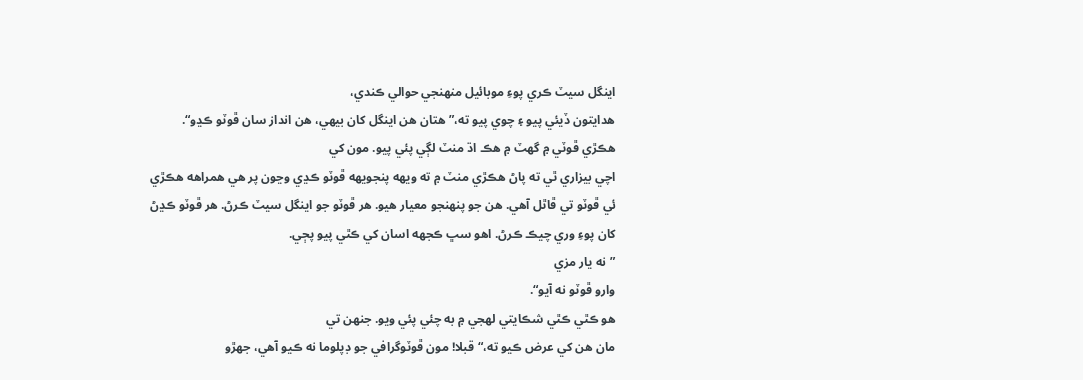اينگل سيٽ ڪري پوءِ موبائيل منهنجي حوالي ڪندي،
هدايتون ڏيئي پيو ۽ چوي پيو ته،”هتان هن اينگل کان بيهي، هن انداز سان ڦوٽو ڪڍو“.
هڪڙي ڦوٽي ۾ گهٽ ۾ هڪ اڌ منٽ لڳي پئي پيو. مون کي
اچي بيزاري ٿي ته پاڻ هڪڙي منٽ ۾ ته ويهه پنجويهه ڦوٽو ڪڍي وڃون پر هي همراهه هڪڙي
ئي ڦوٽو تي ڦاٿل آهي. هن جو پنهنجو معيار هيو. هر ڦوٽو جو اينگل سيٽ ڪرڻ. هر ڦوٽو ڪڍڻ
کان پوءِ وري چيڪ ڪرڻ. اهو سڀ ڪجهه اسان کي ڪٿي پيو پڄي.
”نه يار مزي
وارو ڦوٽو نه آيو“.
هو ڪٿي ڪٿي شڪايتي لهجي ۾ به چئي پئي ويو. جنهن تي
مان هن کي عرض ڪيو ته،“قبلا! مون ڦوٽوگرافي جو ڊپلوما نه ڪيو آهي، جهڙو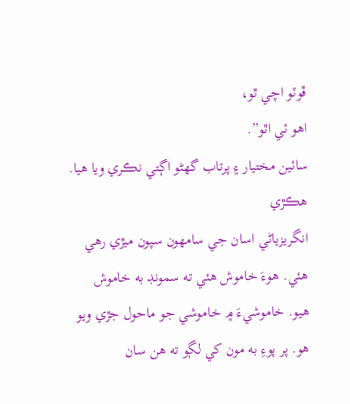ڦوٽو اچي ٿو،
اهو ئي اٿو”.
سائين مختيار ۽ پرتاب گهڻو اڳتي نڪري ويا هيا. هڪڙي
انگريزياڻي اسان جي سامهون سپون ميڙي رهي هئي. هوءَ خاموش هئي ته سمونڊ به خاموش
هيو. خاموشيءَ ۾ خاموشي جو ماحول جڙي ويو هو. پر پوءِ به مون کي لڳو ته هن سان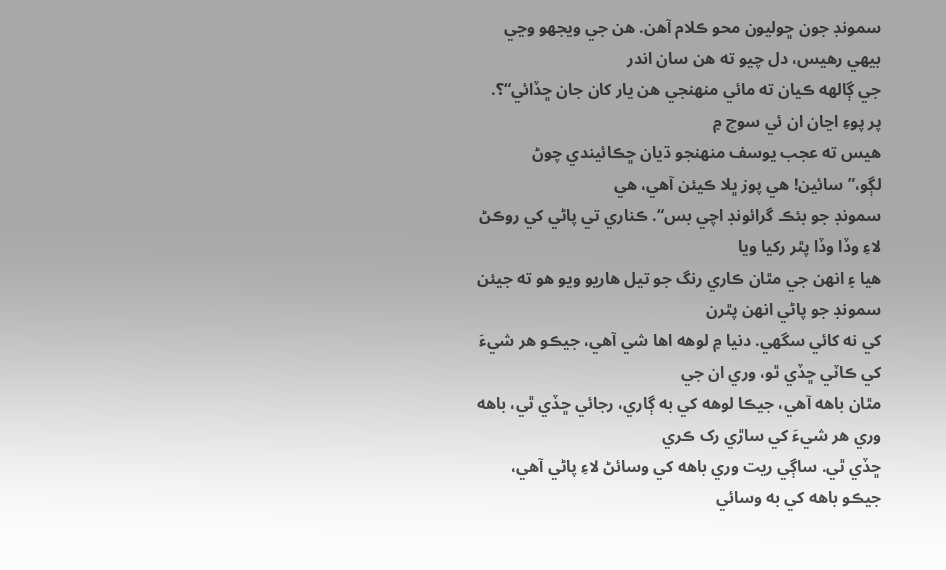سمونڊ جون ڇوليون محو ڪلام آهن. هن جي ويجهو وڃي بيهي رهيس، دل چيو ته هن سان اندر
جي ڳالهه ڪيان ته مائي منهنجي هن يار کان جان ڇڏائي“؟. پر پوءِ اڃان ان ئي سوچ ۾
هيس ته عجب يوسف منهنجو ڌيان ڇڪائيندي چوڻ لڳو،”سائين! هي پوز ڀلا ڪيئن آهي، هي
سمونڊ جو بئڪ گرائونڊ اچي بس“. ڪناري تي پاڻي کي روڪڻ لاءِ وڏا وڏا پٿر رکيا ويا
هيا ۽ انهن جي مٿان ڪاري رنگ جو تيل هاريو ويو هو ته جيئن سمونڊ جو پاڻي انهن پٿرن
کي نه کائي سگهي. دنيا ۾ لوهه اها شي آهي، جيڪو هر شيءَ کي ڪاٽي ڇڏي ٿو، وري ان جي
مٿان باهه آهي، جيڪا لوهه کي به ڳاري، رجائي ڇڏي ٿي، باهه وري هر شيءَ کي ساڙي رک ڪري
ڇڏي ٿي. ساڳي ريت وري باهه کي وسائڻ لاءِ پاڻي آهي، جيڪو باهه کي به وسائي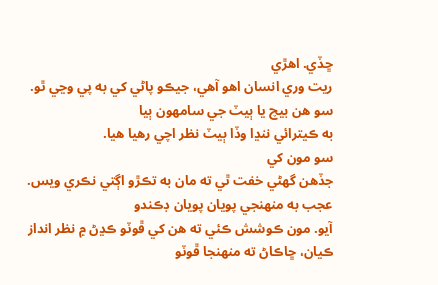ڇڏي. اهڙي
ريت وري انسان اهو آهي، جيڪو پاڻي کي به پي وڃي ٿو. سو هن بيچ يا ٻيٽ جي سامهون ٻيا
به ڪيترائي ننڍا وڏا ٻيٽ نظر اچي رهيا هيا.
سو مون کي
جڏهن گهڻي خفت ٿي ته مان به تڪڙو اڳتي نڪري ويس. عجب به منهنجي پويان پويان ڊڪندو
آيو. مون ڪوشش ڪئي ته هن کي ڦوٽو ڪڍڻ ۾ نظر انداز ڪيان، ڇاڪاڻ ته منهنجا ڦوٽو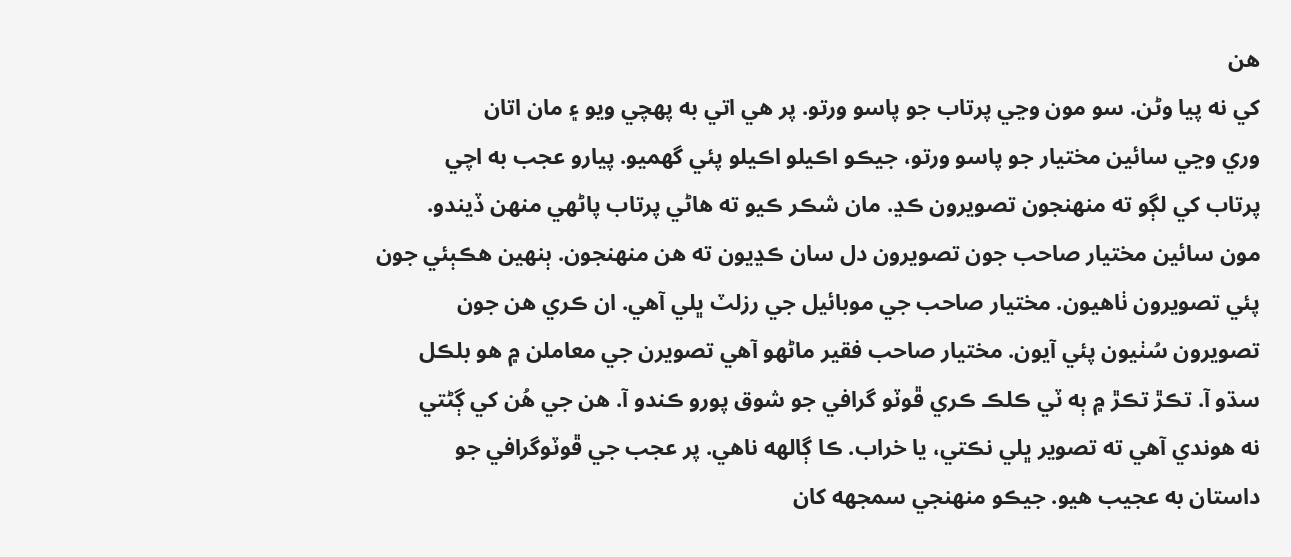هن
کي نه پيا وڻن. سو مون وڃي پرتاب جو پاسو ورتو. پر هي اتي به پهچي ويو ۽ مان اتان
وري وڃي سائين مختيار جو پاسو ورتو، جيڪو اڪيلو اڪيلو پئي گهميو. پيارو عجب به اچي
پرتاب کي لڳو ته منهنجون تصويرون ڪڍ. مان شڪر ڪيو ته هاڻي پرتاب پاڻهي منهن ڏيندو.
مون سائين مختيار صاحب جون تصويرون دل سان ڪڍيون ته هن منهنجون. ٻنهين هڪٻئي جون
پئي تصويرون ٺاهيون. مختيار صاحب جي موبائيل جي رزلٽ ڀلي آهي. ان ڪري هن جون
تصويرون سُٺيون پئي آيون. مختيار صاحب فقير ماڻهو آهي تصويرن جي معاملن ۾ هو بلڪل
سڌو آ. تڪڙ تڪڙ ۾ ٻه ٽي ڪلڪ ڪري ڦوٽو گرافي جو شوق پورو ڪندو آ. هن جي هُن کي ڳڻتي
نه هوندي آهي ته تصوير ڀلي نڪتي، يا خراب. ڪا ڳالهه ناهي. پر عجب جي ڦوٽوگرافي جو
داستان به عجيب هيو. جيڪو منهنجي سمجهه کان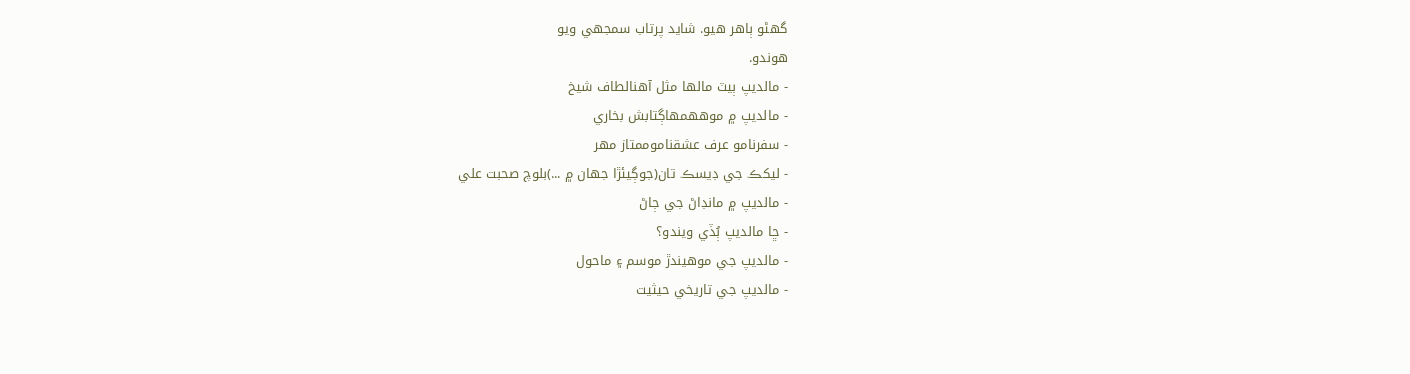گهڻو ٻاهر هيو. شايد پرتاب سمجهي ويو
هوندو.
- مالديپ ٻيٽ مالها مثل آهنالطاف شيخ
- مالديپ ۾ موههمهاڳتابش بخاري
- سفرنامو عرف عشقناموممتاز مهر
- ليکڪ جي ڊيسڪ تان(جوڳيئڙا جهان ۾ ...)بلوچ صحبت علي
- مالديپ ۾ مانڊاڻ جي ڄاڻ
- ڇا مالديپ ٻُڏي ويندو؟
- مالديپ جي موهيندڙ موسم ۽ ماحول
- مالديپ جي تاريخي حيثيت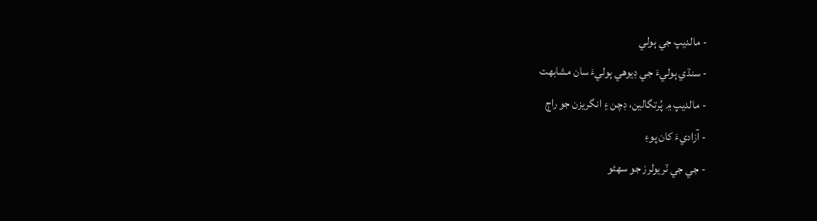- مالديپ جي ٻولي
- سنڌي ٻوليءَ جي ڊيوهي ٻوليءَ سان مشابهت
- مالديپ ۾ پُرتگالين، ڊچن ۽ انگريزن جو راڄ
- آزاديءَ کان پوءِ
- جي جي ٽريولرز جو سهڻو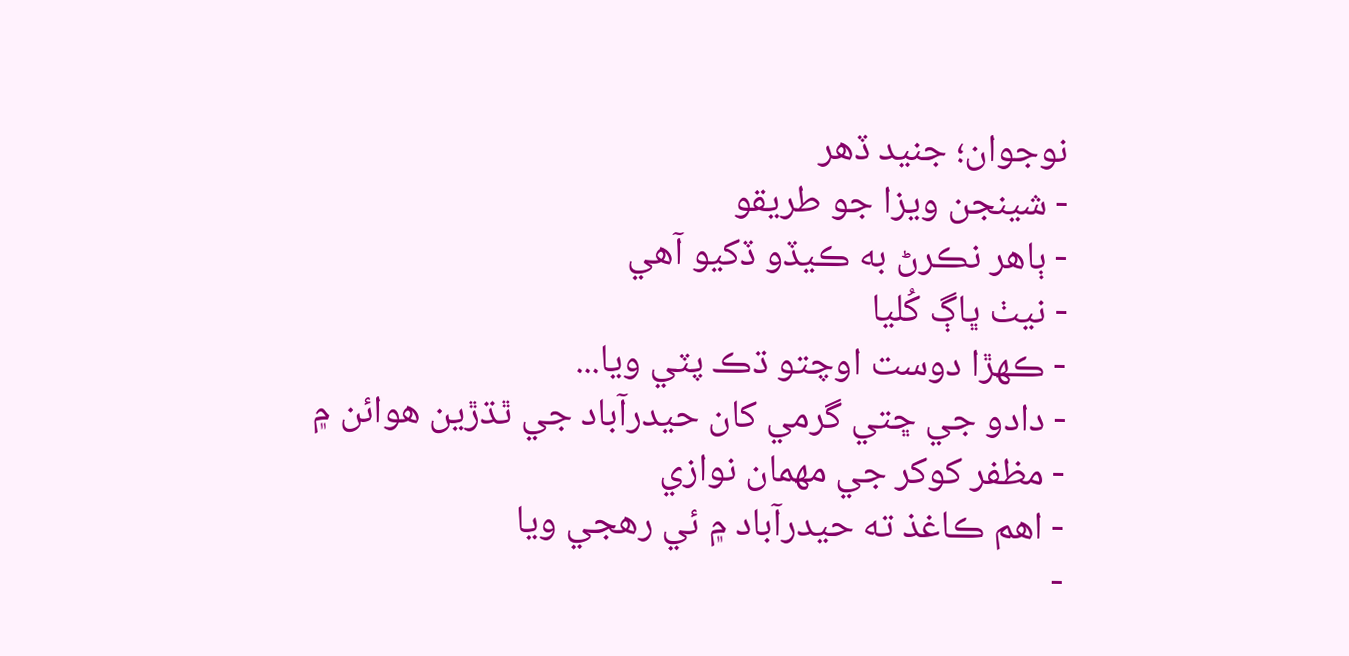نوجوان؛ جنيد ڏهر
- شينجن ويزا جو طريقو
- ٻاهر نڪرڻ به ڪيڏو ڏکيو آهي
- نيٺ ڀاڳ کُليا
- ڪهڙا دوست اوچتو ڌڪ پٽي ويا...
- دادو جي ڇتي گرمي کان حيدرآباد جي ٿڌڙين هوائن ۾
- مظفر کوکر جي مهمان نوازي
- اهم ڪاغذ ته حيدرآباد ۾ ئي رهجي ويا
-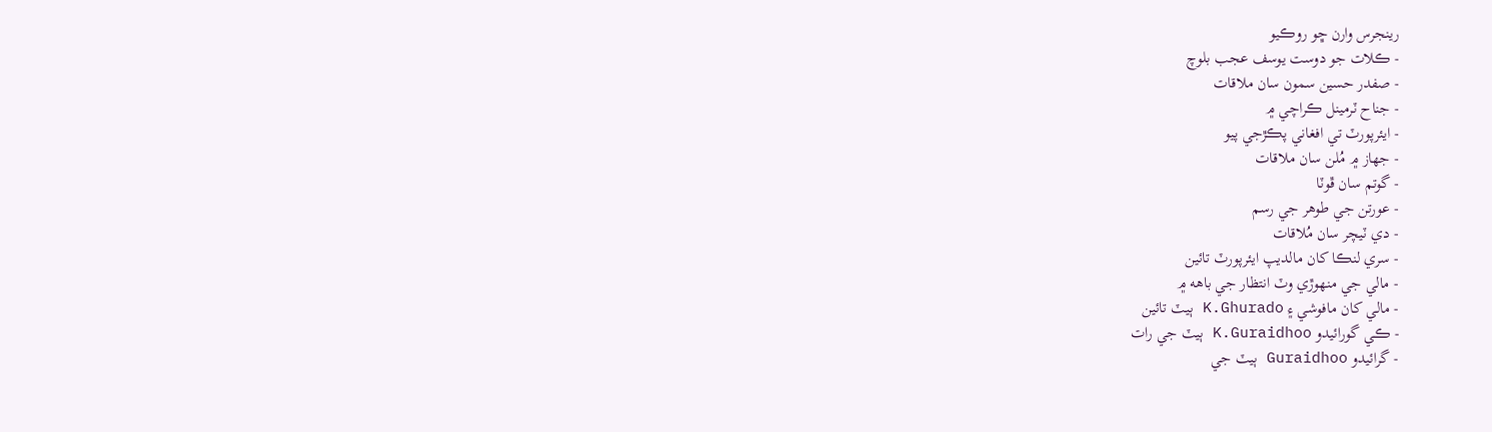رينجرس وارن ڇو روڪيو
- ڪلات جو دوست يوسف عجب بلوچ
- صفدر حسين سمون سان ملاقات
- جناح ٽرمينل ڪراچي ۾
- ايئرپورٽ تي افغاني پڪڙجي پيو
- جهاز ۾ مُلن سان ملاقات
- گوتم سان ڦوٽا
- عورتن جي طوهر جي رسم
- دي ٽيچر سان مُلاقات
- سري لنڪا کان مالديپ ايئرپورٽ تائين
- مالي جي منهوڙي وٽ انتظار جي باهه ۾
- مالي کان مافوشي ۽ K.Ghurado ٻيٽ تائين
- ڪي گورائيدو K.Guraidhoo ٻيٽ جي رات
- گرائيدو Guraidhoo ٻيٽ جي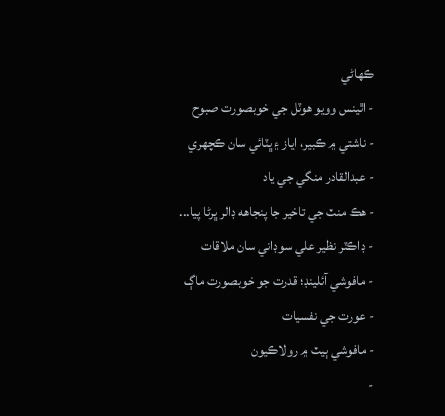ڪهاڻي
- اٿينس وويو هوٽل جي خوبصورت صبوح
- ناشتي ۾ ڪبير، اياز ۽ ڀٽائي سان ڪچهري
- عبدالقادر منگي جي ياد
- هڪ منٽ جي تاخير جا پنجاهه ڊالر ڀرڻا پيا...
- ڊاڪٽر نظير علي سوڊاني سان ملاقات
- مافوشي آئلينڊ؛ قدرت جو خوبصورت ماڳ
- عورت جي نفسيات
- مافوشي ٻيٽ ۾ رولاڪيون
-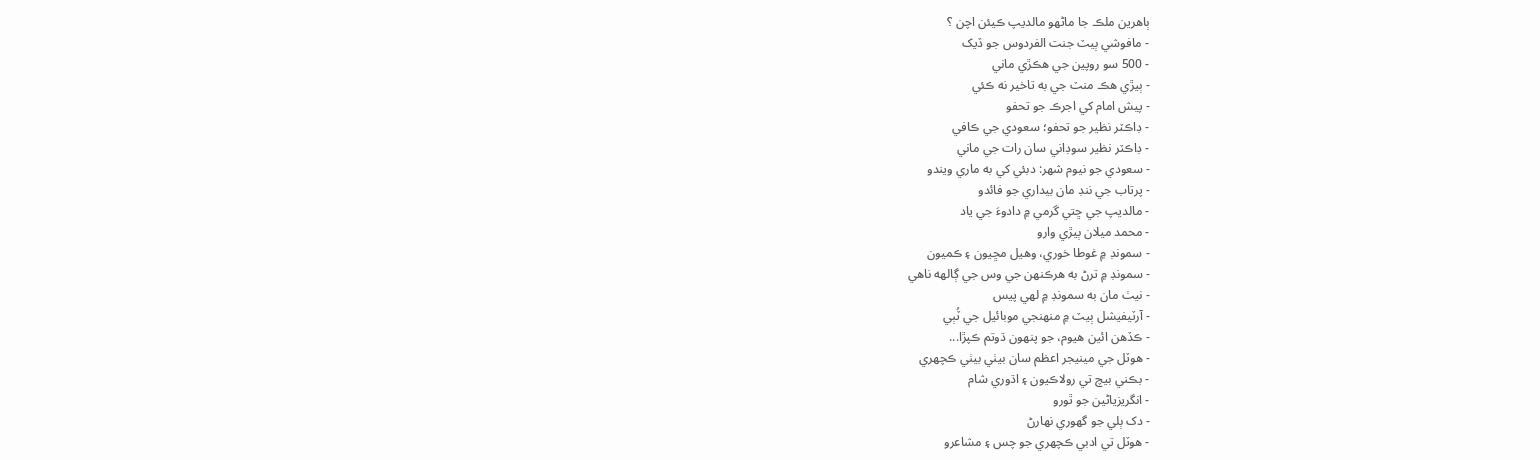ٻاهرين ملڪ جا ماڻهو مالديپ ڪيئن اچن ؟
- مافوشي ٻيٽ جنت الفردوس جو ڏيک
- 500 سو روپين جي هڪڙي ماني
- ٻيڙي هڪ منٽ جي به تاخير نه ڪئي
- پيش امام کي اجرڪ جو تحفو
- ڊاڪٽر نظير جو تحفو؛ سعودي جي ڪافي
- ڊاڪٽر نظير سوڊاني سان رات جي ماني
- سعودي جو نيوم شهر: دبئي کي به ماري ويندو
- پرتاب جي ننڊ مان بيداري جو فائدو
- مالديپ جي ڇتي گرمي ۾ دادوءَ جي ياد
- محمد ميلان ٻيڙي وارو
- سمونڊ ۾ غوطا خوري، وهيل مڇيون ۽ ڪميون
- سمونڊ ۾ ترڻ به هرڪنهن جي وس جي ڳالهه ناهي
- نيٺ مان به سمونڊ ۾ لهي پيس
- آرٽيفيشل ٻيٽ ۾ منهنجي موبائيل جي ٽُٻي
- ڪڏهن ائين هيوم، جو پنهون ڌوتم ڪپڙا...
- هوٽل جي مينيجر اعظم سان بيٺي بيٺي ڪچهري
- بڪني بيچ تي رولاڪيون ۽ اڌوري شام
- انگريزياڻين جو ٿورو
- دک ٻلي جو گهوري نهارڻ
- هوٽل تي ادبي ڪچهري جو چس ۽ مشاعرو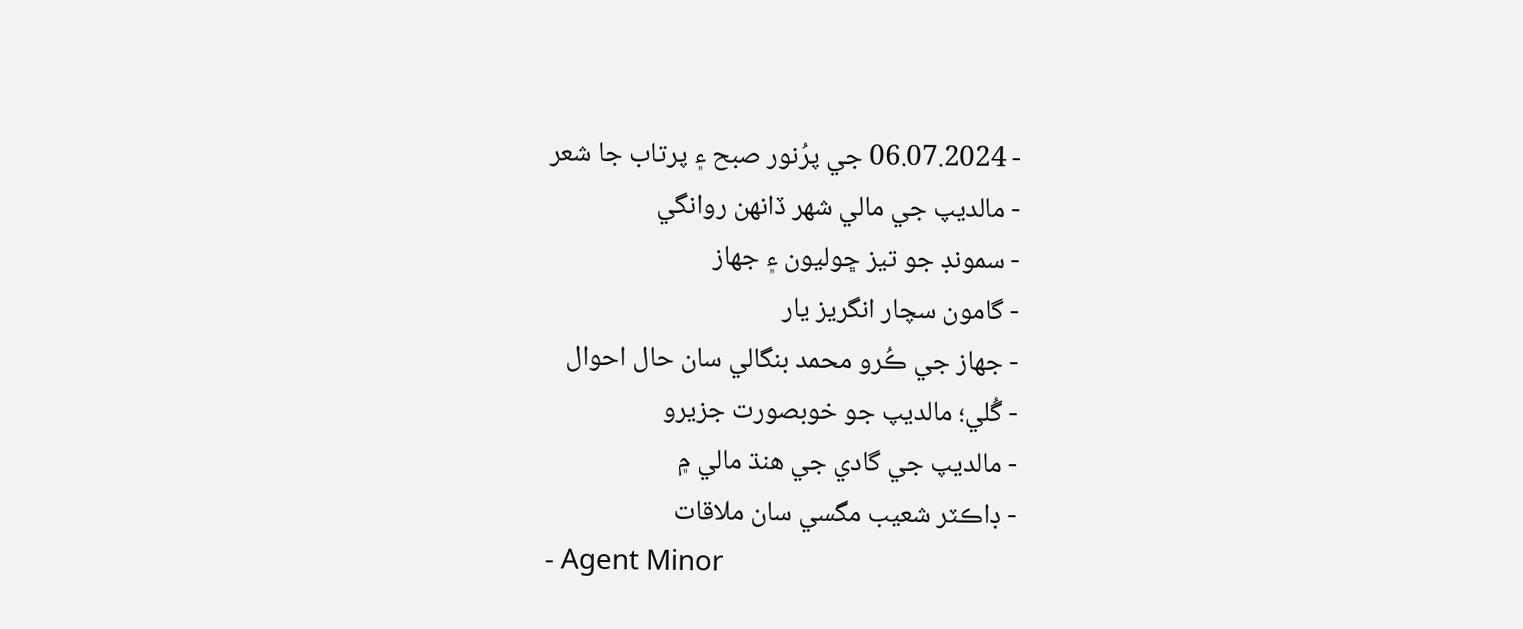- 06.07.2024 جي پرُنور صبح ۽ پرتاب جا شعر
- مالديپ جي مالي شهر ڏانهن روانگي
- سمونڊ جو تيز ڇوليون ۽ جهاز
- گامون سچار انگريز يار
- جهاز جي ڪُرو محمد بنگالي سان حال احوال
- گُلي؛ مالديپ جو خوبصورت جزيرو
- مالديپ جي گادي جي هنڌ مالي ۾
- ڊاڪٽر شعيب مگسي سان ملاقات
- Agent Minor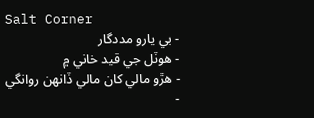Salt Corner
- بي يارو مددگار
- هوٽل جي قيد خاني ۾
- هڙو مالي کان مالي ڏانهن روانگي
-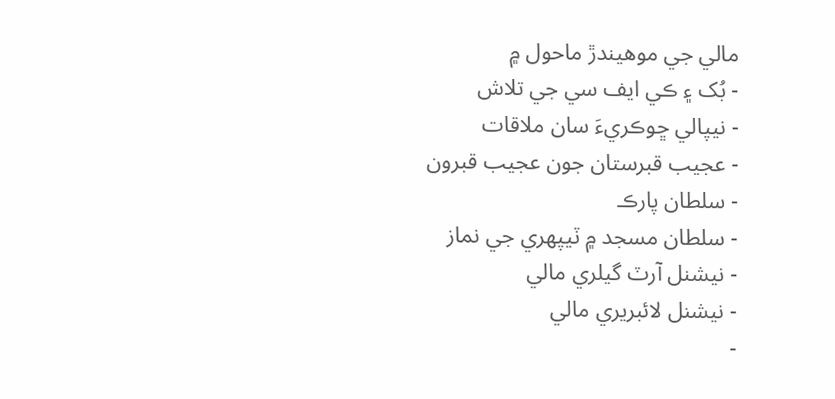مالي جي موهيندڙ ماحول ۾
- بُک ۽ ڪي ايف سي جي تلاش
- نيپالي ڇوڪريءَ سان ملاقات
- عجيب قبرستان جون عجيب قبرون
- سلطان پارڪ
- سلطان مسجد ۾ ٽيپهري جي نماز
- نيشنل آرٽ گيلري مالي
- نيشنل لائبريري مالي
-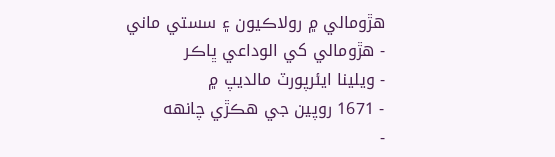هڙومالي ۾ رولاڪيون ۽ سستي ماني
- هڙومالي کي الوداعي ڀاڪر
- ويلينا ايئرپورٽ مالديپ ۾
- 1671 روپين جي هڪڙي چانهه
-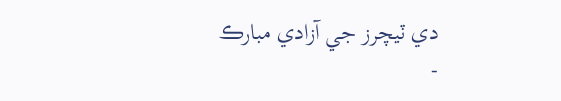دي ٽيچرز جي آزادي مبارڪ
-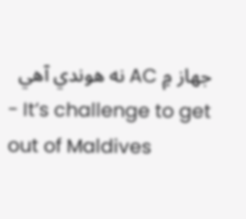جهاز ۾ AC نه هوندي آهي
- It’s challenge to get out of Maldives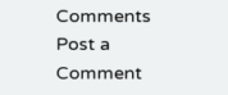Comments
Post a Comment